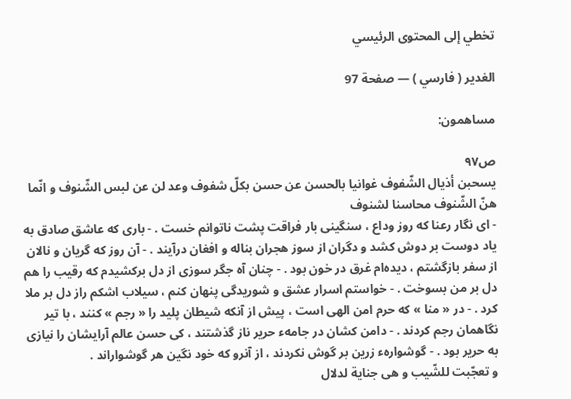تخطي إلى المحتوى الرئيسي

الغدير ( فارسي ) — صفحة 97

مساهمون:

ص٩٧
يسحبن أذيال الشّفوف غوانيا بالحسن عن حسن بكلّ شفوف وعد لن عن لبس الشّنوف و انّما هنّ الشّنوف محاسنا لشنوف
- اى نگار رعنا كه روز وداع ، سنگينى بار فراقت پشت ناتوانم خست . - بارى كه عاشق صادق به ياد دوست بر دوش كشد و دگران از سوز هجران بناله و افغان درآيند . - آن روز كه گريان و نالان از سفر بازگشتم ، ديده‌ام غرق در خون بود . - چنان آه جگر سوزى از دل بركشيدم كه رقيب را هم دل بر من بسوخت . - خواستم اسرار عشق و شوريدگى پنهان كنم ، سيلاب اشكم راز دل بر ملا كرد . - در « منا » كه حرم امن الهى است ، پيش از آنكه شيطان پليد را « رجم » كنند ، با تير نگاهمان رجم كردند . - دامن كشان در جامهء حرير ناز گذشتند ، كى حسن عالم آرايشان را نيازى به حرير بود . - گوشوارهء زرين بر گوش نكردند ، از آنرو كه خود نگين هر گوشواراند .
و تعجّبت للشّيب و هى جناية لدلال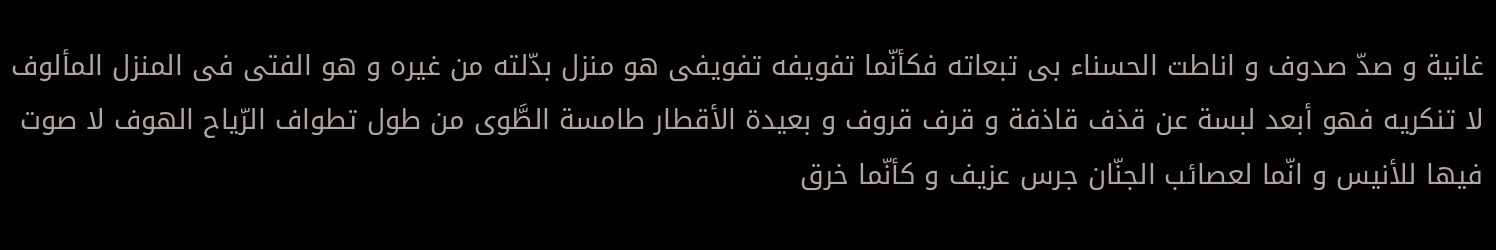غانية و صدّ صدوف و اناطت الحسناء بى تبعاته فكأنّما تفويفه تفويفى هو منزل بدّلته من غيره و هو الفتى فى المنزل المألوف لا تنكريه فهو أبعد لبسة عن قذف قاذفة و قرف قروف و بعيدة الأقطار طامسة الطَّوى من طول تطواف الرّياح الهوف لا صوت فيها للأنيس و انّما لعصائب الجنّان جرس عزيف و كأنّما خرق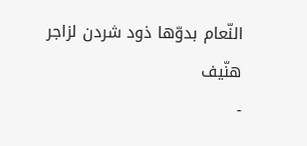النّعام بدوّها ذود شردن لزاجر هنّيف
-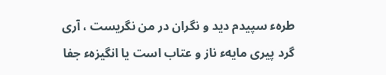طرهء سپيدم ديد و نگران در من نگريست ، آرى گرد پيرى مايهء ناز و عتاب است يا انگيزهء جفا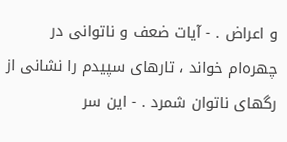و اعراض . - آيات ضعف و ناتوانى در چهره‌ام خواند ، تارهاى سپيدم را نشانى از رگهاى ناتوان شمرد . - اين سر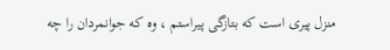منزل پيرى است كه بتازگى پيراستم ، وه كه جوانمردان را چه